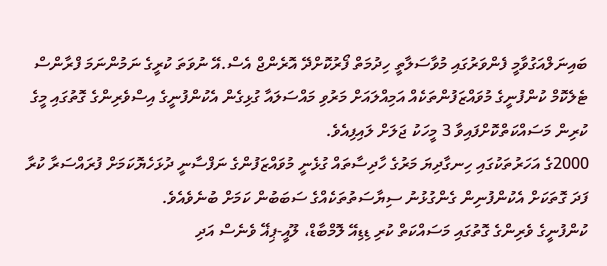ބައިނަލްއަގުވާމީ ފެންވަރުގައި މުވާސަލާތީ ހިދުމަތް ފޯރުކޮށްދޭ އޮރެންޖް އެސް.އޭ ނުވަތަ ކުރީގެ ނަމުންނަމަ ފްރާންސް ޓެލެކޮމް ކުންފުނީގެ މުވައްޒަފުންތަކެއް އަމިއްލައަށް މަރުވި މައްސަލައާ ގުޅިގެން އެކުންފުނީގެ އިސްވެރިންގެ ގޮތުގައި މީގެ ކުރިން މަސައްކަތްކޮށްފައިވާ 3 މީހަކު ޖަލަށް ލައިފިއެވެ.
2000ގެ އަހަރުތަކުގައި ހިނގާދިޔަ މަރުގެ ހާދިސާތައް ގުޅެނީ މުވައްޒަފުންގެ ނަފްސާނީ ދުޅަހެޔޮކަމަށް ފުރައްސަރާ ކުރާ ފަދަ ގޮތަކަށް އެކުންފުނިން ގެންގުޅުނު ސިޔާސަތުތަކެއްގެ ސަބަބުން ކަމަށް ބުނެވެއެވެ.
ކުންފުނީގެ ވެރިންގެ ގޮތުގައި މަސައްކަތް ކުރި ޑިޑިއޭ ލޮމްބާޑް، ލޫއީ-ޕިޣޭ ވެނެސް އަދި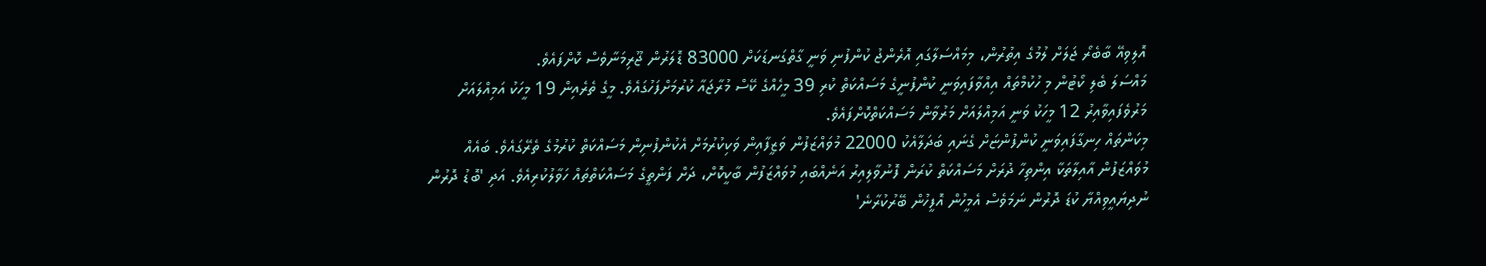އޮލިވިއޭ ބާބެރޯ ޖަލަށް ލުމުގެ އިތުރުން، މިމައްސަލާގައި އޮރެންޖު ކުންފުނި ވަނީ ގާތްގަނޑަކަށް 83000 ޑޮލަރުން ޖޫރިމަނާވެސް ކޮށްފައެވެ.
މައްސަލަ ބެލި ކޯޓުން މި ހުކުމްތައް އިއްވާފައިވަނީ ކުންފުނީގެ މަސައްކަތް ކުރި 39 މީހެއްގެ ކޭސް މުރާޖައާ ކުރުމަށްފަހުގައެވެ. މީގެ ތެރެއިން 19 މީހަކު އަމިއްލައަށް މަރުވެފައިވާއިރު 12 މީހަކު ވަނީ އަމިއްލައަށް މަރުވާން މަސައްކަތްކޮށްފައެވެ.
މިކަންތައް ހިނގާފައިވަނީ ކުންފުންޏަށް ގެނައި ބަދަލާއެކު 22000 މުވައްޒަފުން ވަޒީފާއިން ވަކިކުރުމަށް އެކުންފުނިން މަސައްކަތް ކުރުމުގެ ތެރޭގައެވެ. ބައެއް މުވައްޒަފުން އާއިލާތަކާ އިންތިހާ ދުރަށް މަސައްކަތް ކުރަން ފޮނުވާލިއިރު އަނެއްބައި މުވައްޒަފުން ބާކީކޮށް، ދަށް ފަންތީގެ މަސައްކަތްތައް ހަވާލުކުރިއެވެ. އަދި 'ބޮޑު ދޮރުން ނުދިޔައީވިއްޔާ ކުޑަ ދޮރުން ނަމަވެސް އެމީހުން އޮފީހުން ބޭރުކުރާނެ'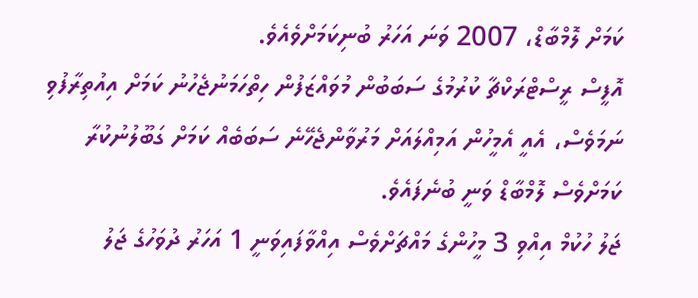ކަމަށް ލޮމްބާޑް، 2007 ވަނަ އަހަރު ބުނިކަމަށްވެއެވެ.
އޮފީސް ރީސްޓްރަކްޗާ ކުރުމުގެ ސަބަބުން މުވައްޒަފުން ހިތްހަމަނުޖެހުނު ކަމަށް އިއުތިރާފުވި ނަމަވެސް، އެއީ އެމީހުން އަމިއްލައަށް މަރުވާންޖެހޭނެ ސަބަބެއް ކަމަށް ގަބޫލުނުކުރާ ކަމަށްވެސް ލޮމްބާޑް ވަނީ ބުނެފައެވެ.
ޖަލު ހުކުމް އިއްވި 3 މީހުންގެ މައްޗަށްވެސް އިއްވާފައިވަނީ 1 އަހަރު ދުވަހުގެ ޖަލު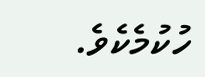ހުކުމެކެވެ.